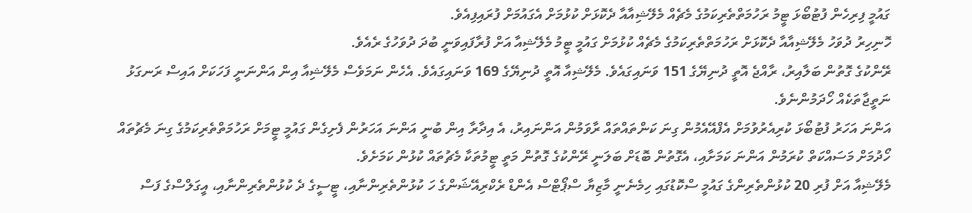ގައުމީ ފިރިހެން ފުޓުބޯޅަ ޓީމު ރަހުމަތްތެރިކަމުގެ މެޗެއް މެލޭޝިއާއާ ދެކޮޅަށް ކުޅުމަށް އެގައުމަށް ފުރައިފިއެވެ.
ހޮނިހިރު ދުވަހު މެލޭޝިއާއާ ދެކޮޅަށް ރަހުމަތްތެރިކަމުގެ މެޗެއް ކުޅުމަށް ގައުމީ ޓީމު މެލޭޝިއާ އަށް ފުރާފައިވަނީ ބުދަ ދުވަހުގެ ރެއެވެ.
ރޭންކުގެ ގޮތުން ބަލާއިރު، ރާއްޖެ އޮތީ ދުނިޔޭގެ 151 ވަނައިގައެވެ. މެލޭޝިއާ އޮތީ ދުނިޔޭގެ 169 ވަނައިގައެވެ. އެހެން ނަމަވެސް މެލޭޝިއާ އިން އަންނަނީ ފަހަކަށް އައިސް ރަނގަޅު ނަތީޖާތަކެއް ހޯދަމުންނެވެ.
އަންނަ އަހަރު ފުޓުބޯޅަ ކުރިއެރުވުމަށް އެފްއޭއެމުން ގިނަ ކަންތައްތައް ރާވަމުން އަންނައިރު، އެ އިދާރާ އިން ބުނީ އަންނަ އަހަރުން ފެށިގެން ގައުމީ ޓީމަށް ރަހުމަތްތެރިކަމުގެ ގިނަ މެޗުތައް ހޯދުމަށް މަސައްކަތް ކުރަމުން އަންނަ ކަމަށާއި، އެގޮތުން ބޮޑަށް ބަލަނީ ރޭންކުގެ ގޮތުން މަތީ ޓީމުތަކާ މެޗުތައް ކުޅުން ކަމަށެވެ.
މެލޭޝިއާ އަށް ފުރި 20 ކުޅުންތެރިންގެ ގައުމީ ސްކޮޑުގައި ހިމެނެނީ މާޒިޔާ ސްޕޯޓްސް އެންޑް ރެކްރިއޭޝަންގެ ހަ ކުޅުންތެރިންނާއި، ޓީސީގެ ދެ ކުޅުންތެރިންނާއި، އީގަލްސްގެ ފަސް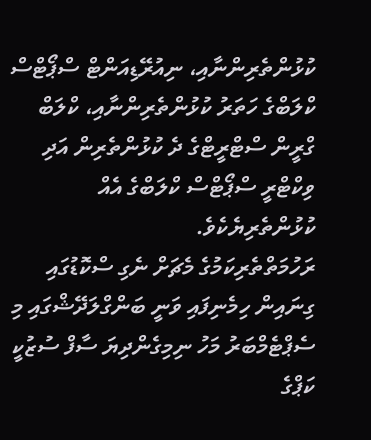ކުޅުންތެރިންނާއި، ނިއުރޭޑިއަންޓް ސްޕޯޓްސް ކްލަބްގެ ހަތަރު ކުޅުންތެރިންނާއި، ކްލަބް ގްރީން ސްޓްރީޓްގެ ދެ ކުޅުންތެރިން އަދި ވިކްޓްރީ ސްޕޯޓްސް ކްލަބްގެ އެއް ކުޅުންތެރިޔެކެވެ.
ރަހުމަތްތެރިކަމުގެ މެޗަށް ނެގި ސްކޮޑުގައި ގިނައިން ހިމެނިފައި ވަނީ ބަންގްލަދޭޝްގައި މި ސެޕްޓެމްބަރު މަހު ނިމިގެންދިޔަ ސާފް ސުޒުކީ ކަޕްގެ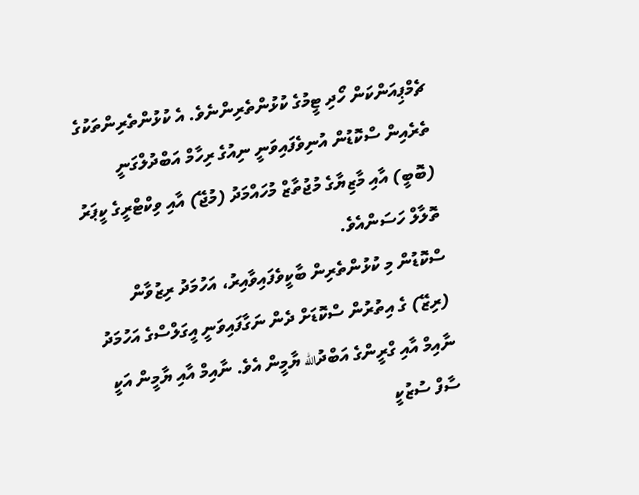ޗެމްޕިއަންކަން ހޯދި ޓީމުގެ ކުޅުންތެރިންނެވެ. އެ ކުޅުންތެރިންތަކުގެ ތެރެއިން ސްކޮޑުން އުނިވެފައިވަނީ ނިއުގެ ރިހާމް އަބްދުލްގަނީ (ބޮބީ) އާއި މާޒިޔާގެ މުޖުތާޒް މުހައްމަދު (މުޖޭ) އާއި ވިކްޓްރީގެ ކީޕަރު ތޮލާލް ހަސަންއެވެ.
ސްކޮޑުން މި ކުޅުންތެރިން ބާކީވެފައިވާއިރު، އަހުމަދު ރިޒުވާން (ރިޒޭ) ގެ އިތުރުން ސްކޮޑަށް ދެން ނަގާފައިވަނީ އީގަލްސްގެ އަހުމަދު ނާއިމް އާއި ގްރީންގެ އަބްދުالله ޔާމީން އެވެ. ނާއިމް އާއި ޔާމީން އަކީ ސާފް ސުޒުކީ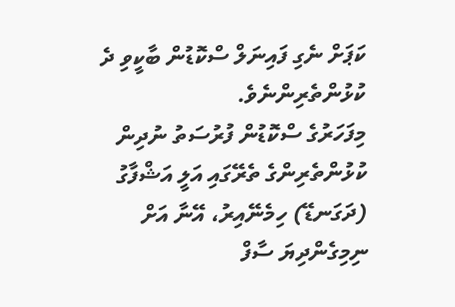ކަޕަށް ނެގި ފައިނަލް ސްކޮޑުން ބާކީވި ދެ ކުޅުންތެރިންނެވެ.
މިފަހަރުގެ ސްކޮޑުން ފުރުސަތު ނުދިން ކުޅުންތެރިންގެ ތެރޭގައި އަލީ އަޝްފާގު (ދަގަނޑޭ) ހިމެނޭއިރު، އޭނާ އަށް ނިމިގެންދިޔަ ސާފް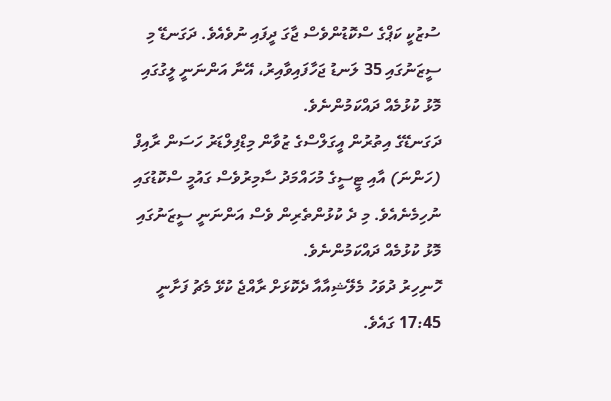ސުޒުކީ ކަޕްގެ ސްކޮޑުންވެސް ޖާގަ ދީފައި ނުވެއެވެ. ދަގަނޑޭ މި ސީޒަނުގައި 35 ލަނޑު ޖަހާފައިވާއިރު، އޭނާ އަންނަނީ ލީގުގައި މޮޅު ކުޅުމެއް ދައްކަމުންނެވެ.
ދަގަނޑޭގެ އިތުރުން އީގަލްސްގެ ޒުވާން މިޑްފިލްޑަރު ހަސަން ރާއިފް (ހަންނަ) އާއި ޓީސީގެ މުހައްމަދު ސާމިރުވެސް ގައުމީ ސްކޮޑުގައި ނުހިމެނެއެވެ. މި ދެ ކުޅުންތެރިން ވެސް އަންނަނީ ސީޒަނުގައި މޮޅު ކުޅުމެއް ދައްކަމުންނެވެ.
ހޮނިހިރު ދުވަހު މެލޭޝިއާއާ ދެކޮޅަށް ރާއްޖެ ކުޅޭ މެޗު ފަށާނީ 17:45 ގައެވެ.